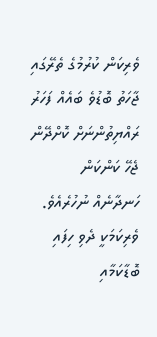ވެރިކަން ކުރުމުގެ ތެރޭގައި ޖާހަތު ބޮޑުވެ ބައެއް ފަހަރު ރައްޔިތުންނަށް ކޮށްދޭން ޖެހޭ ކަންކަން ހަނދާނެއް ނުހުރެއެވެ. ވެރިކަމަކީ ދެވި ހިފައި ބޮޑާކަމާއި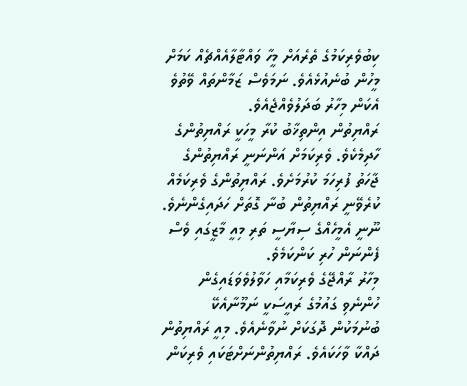ކިބުވެރިކަމުގެ ތެރެއަށް މީހާ ވައްޓާލާއެއްޗެއް ކަމަށް މީހުން ބުނެއުޅެއެވެ. ނަމަވެސް ޒަމާންތައް ވޭތުވެ އެކަން މިހާރު ބަދަލުވެއްޖެއެވެ.
ރައްޔިތުން އިންތިޚާބު ކުރާ މީހަކީ ރައްޔިތުންގެ ހާދިމެކެވެ. ވެރިކަމަށް އަންނަނީ ރައްޔިތުންގެ ޖާހަތު ފުރިހަމަ ކުރުމަށެވެ. ރައްޔިތުންގެ ވެރިކަމެއް ކުރެވޭނީ ރައްޔިތުން ބުނާ ގޮތަށް ހަދައިގެންނެވެ. ނޫނީ އެމީހެއްގެ ސިޔާސީ ތަރި މިއީ މާޒީގައި ވެސް ފެންނަން ހުރި ކަންކަމެވެ.
މިހާރު ރާއްޖޭގެ ވެރިކަމާއި ހަވާލުވެވަޑައިގެން ހުންނެވި ގައުމުގެ ރައީސަކީ ނަމޫނާއެކޭ ބުނުމަކުން ދޮގަކަށް ނުވާނެއެވެ. މިއީ ރައްޔިތުން ދައްކާ ވާހަކައެވެ. ރައްޔިތުންނަށްޓަކައި ވެރިކަން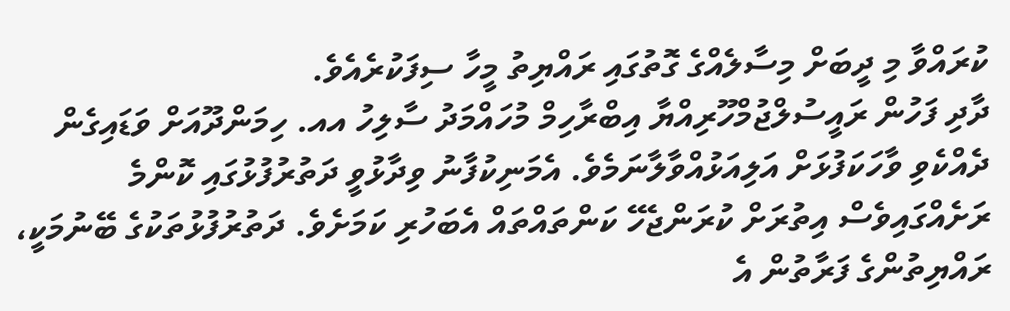ކުރައްވާ މި ދީބަށް މިސާލެއްގެ ގޮތުގައި ރައްޔިތު މީހާ ސިފަކުރެއެވެ.
ދާދި ފަހުން ރައީސުލްޖުމްހޫރިއްޔާ އިބްރާހިމް މުހައްމަދު ސާލިހު އއ. ހިމަންދޫއަށް ވަޑައިގެން ދެއްކެވި ވާހަކަފުޅަށް އަލިއަޅުއްވާލާނަމެވެ. އެމަނިކުފާނު ވިދާޅުވީ ދަތުރުފުޅުގައި ކޮންމެ ރަށެއްގައިވެސް އިތުރަށް ކުރަންޖެހޭ ކަންތައްތައް އެބަހުރި ކަމަށެވެ. ދަތުރުފުޅުތަކުގެ ބޭނުމަކީ، ރައްޔިތުންގެ ފަރާތުން އެ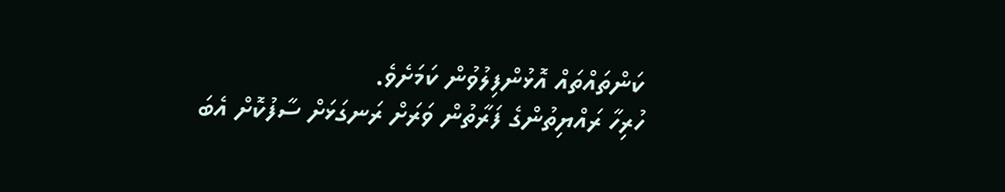ކަންތައްތައް އޮޅުންފިލުވުން ކަމަށެވެ.
ހުރިހާ ރައްޔިތުންގެ ފަރާތުން ވަރަށް ރަނގަޅަށް ސާފުކޮށް އެބަ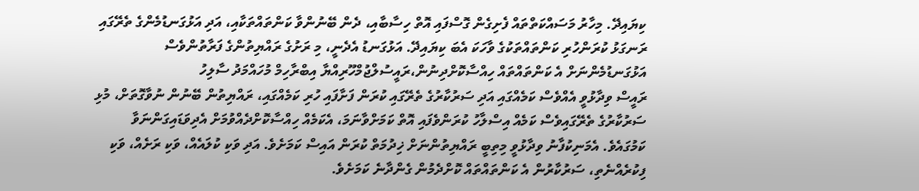ކިޔައިދޭ. މިހާރު މަސައްކަތްތައް ފެށިގެން ގޮސްފައި އޮތް ހިސާބާއި، ދެން ބޭނުންވާ ކަންތައްތަކާއި، އަދި އަޅުގަނޑުމެންގެ ތެރޭގައި ރަނގަޅު ކުރަންހުރި ކަންތައްތަކުގެ ވާހަކަ އެބަ ކިޔައިދޭ. އަޅުގަނޑު އެދެނީ، މި ރަށުގެ ރައްޔިތުންގެ ފަރާތުންވެސް އަޅުގަނޑުމެންނަށް އެ ކަންތައްތައް ހިއްސާކޮށްދިނުން،ރައީސުލްޖުމްހޫރިއްޔާ އިބްރާހިމް މުހައްމަދު ސާލިހު
ރައީސް ވިދާޅުވީ އެއްވެސް ކަމެއްގައި އަދި ސަރުކާރުގެ ތެރޭގައި ކުރަން ފަށާފައި ހުރި ކަމެއްގައި، ރައްޔިތުން ބޭނުން ނުވާގޮތަށް، މުޅި ސަރުކާރުގެ ތެރޭގައިވެސް ކަމެއް އިސްލާހު ކުރަންވެފައި އޮތް ކަމަށްވާނަމަ، އެކަމެއް ހިއްސާކޮށްދެއްވުމަށް އެދިވަޑައިގަންނަވާ ކަމުގައެވެ. އެމަނިކުފާނު ވިދާޅުވީ މިތިބީ ރައްޔިތުންނަށް ޚިދުމަތް ކުރަން އައިސް ކަމަށެވެ. އަދި ވަކި ކުލައެއް، ވަކި ރަށެއް، ވަކި ފިކުރެއްނެތި، ސަރުކާރުން އެ ކަންތައްތައް ކޮށްދެމުން ގެންދާނެ ކަމަށެވެ.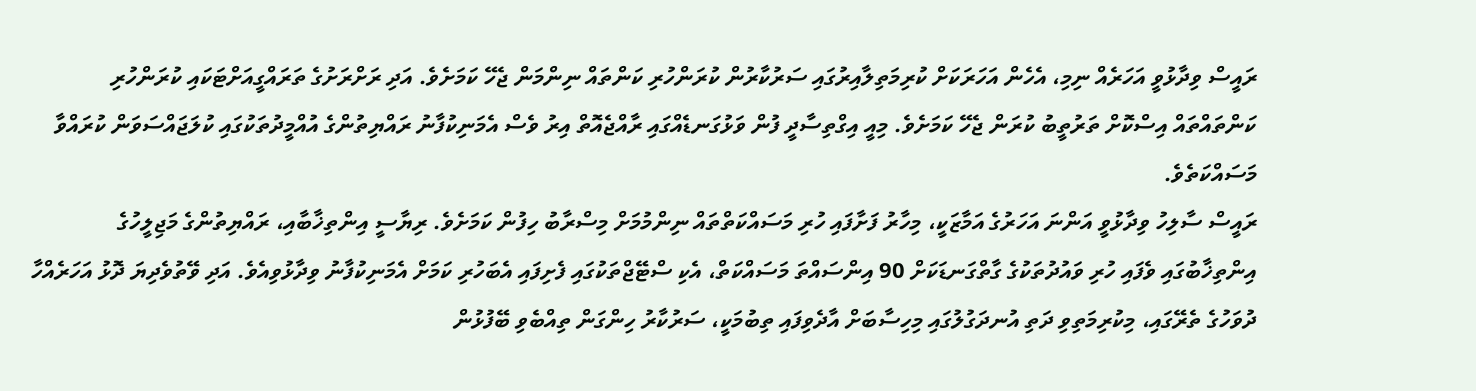ރައީސް ވިދާޅުވީ އަހަރެއް ނިމި، އެހެން އަހަރަކަށް ކުރިމަތިލާއިރުގައި ސަރުކާރުން ކުރަންހުރި ކަންތައް ނިންމަން ޖެހޭ ކަމަށެވެ. އަދި ރަށްރަށުގެ ތަރައްގީއަށްޓަކައި ކުރަންހުރި ކަންތައްތައް އިސްކޮށް ތަރުތީބު ކުރަން ޖެހޭ ކަމަށެވެ. މިއީ އިގްތިސާދީ ފުން ވަޅުގަނޑެއްގައި ރާއްޖެއޮތް އިރު ވެސް އެމަނިކުފާނު ރައްޔިތުންގެ އުއްމީދުތަކުގައި ކުލަޖައްސަވަން ކުރައްވާ މަސައްކަތެވެ.
ރައީސް ސާލިހު ވިދާޅުވީ އަންނަ އަހަރުގެ އަމާޒަކީ، މިހާރު ފަށާފައި ހުރި މަސައްކަތްތައް ނިންމުމަށް މިސްރާބު ހިފުން ކަމަށެވެ. ރިޔާސީ އިންތިޚާބާއި، ރައްޔިތުންގެ މަޖިލީހުގެ އިންތިޚާބުގައި ވެފައި ހުރި ވައުދުތަކުގެ ގާތްގަނޑަކަށް 90 އިންސައްތަ މަސައްކަތް، އެކި ސްޓޭޖްތަކުގައި ފެށިފައި އެބަހުރި ކަމަށް އެމަނިކުފާނު ވިދާޅުވިއެވެ. އަދި ވޭތުވެދިޔަ ދޮޅު އަހަރެއްހާ ދުވަހުގެ ތެރޭގައި، މިކުރިމަތިވި ދަތި އުނދަގުލުގައި މިހިސާބަށް އާދެވިފައި ތިބުމަކީ، ސަރުކާރު ހިންގަން ތިއްބެވި ބޭފުޅުން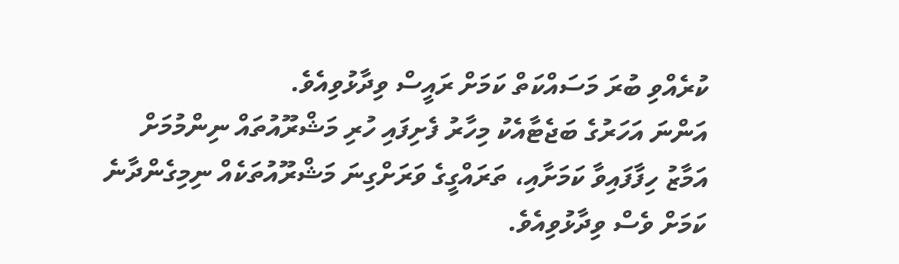ކުރެއްވި ބުރަ މަސައްކަތް ކަމަށް ރައީސް ވިދާޅުވިއެވެ.
އަންނަ އަހަރުގެ ބަޖެޓާއެކު މިހާރު ފެށިފައި ހުރި މަޝްރޫއުތައް ނިންމުމަށް އަމާޒު ހިފާފައިވާ ކަމަށާއި، ތަރައްގީގެ ވަރަށްގިނަ މަޝްރޫއުތަކެއް ނިމިގެންދާނެ ކަމަށް ވެސް ވިދާޅުވިއެވެ.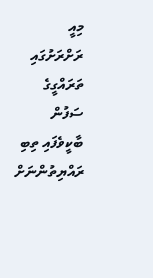މިއީ ރަށްރަށުގައި ތަރައްގީގެ ސަފުން ބާކީވެފައި ތިބި ރައްޔިތުންނަށް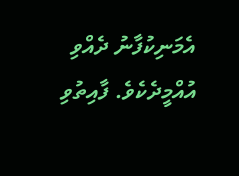އެމަނިކުފާނު ދެއްވި އުއްމީދެކެވެ. ފާއިތުވި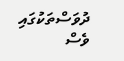ދުވަސްތަކުގައި ވެސް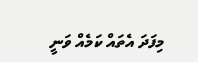މިފަދަ އެތައް ކަމެއް ވަނީ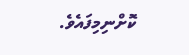ކޮށްނިމިފައެވެ.